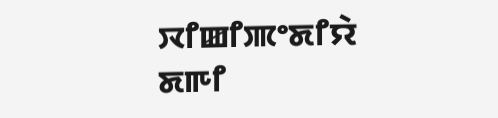ꯋꯤꯀꯤꯄꯦꯗꯤꯌꯥ ꯗꯒꯤ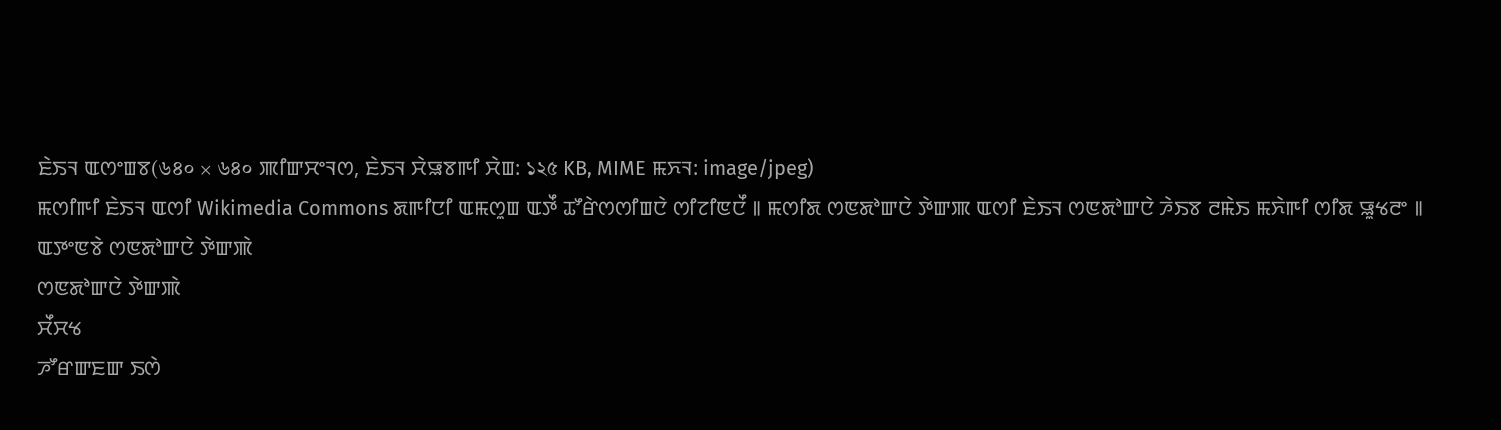ꯐꯥꯏꯜ ꯑꯁꯦꯡꯕ(৬৪০ × ৬৪০ ꯄꯤꯛꯆꯦꯜꯁ, ꯐꯥꯏꯜ ꯆꯥꯎꯕꯒꯤ ꯆꯥꯡ: ১২৫ KB, MIME ꯃꯈꯜ: image/jpeg)
ꯃꯁꯤꯒꯤ ꯐꯥꯏꯜ ꯑꯁꯤ Wikimedia Commons ꯗꯒꯤꯅꯤ ꯑꯃꯁꯨꯡ ꯑꯇꯩ ꯊꯧꯔꯥꯁꯁꯤꯡꯅꯥ ꯁꯤꯖꯤꯟꯅꯩ ꯫ ꯃꯁꯤꯗ ꯁꯟꯗꯣꯛꯅꯥ ꯇꯥꯛꯄ ꯑꯁꯤ ꯐꯥꯏꯜ ꯁꯟꯗꯣꯛꯅꯥ ꯍꯥꯏꯕ ꯂꯃꯥꯏ ꯃꯈꯥꯒꯤ ꯁꯤꯗ ꯎꯨꯠꯂꯦ ꯫
ꯑꯇꯦꯟꯕꯥ ꯁꯟꯗꯣꯛꯅꯥ ꯇꯥꯛꯄꯥ
ꯁꯟꯗꯣꯛꯅꯥ ꯇꯥꯛꯄꯥ
ꯆꯩꯆꯠ
ꯍꯧꯔꯛꯐꯛ ꯏꯁꯥ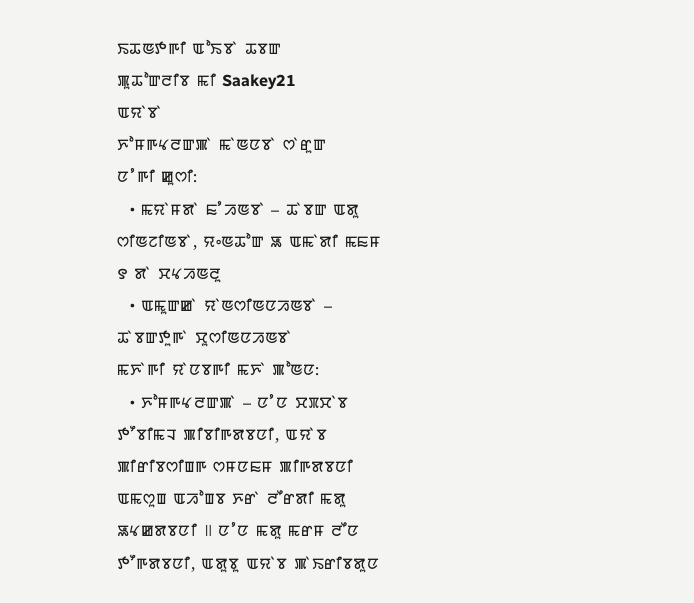ꯏꯊꯟꯇꯒꯤ ꯑꯣꯏꯕꯥ ꯊꯕꯛ
ꯄꯨꯊꯣꯛꯂꯤꯕ ꯃꯤ Saakey21
ꯑꯌꯥꯕꯥ
ꯈꯣꯝꯒꯠꯂꯛꯄꯥ ꯃꯥꯟꯅꯕꯥ ꯁꯥꯔꯨꯛ
ꯅꯪꯒꯤ ꯀꯨꯁꯤ:
  • ꯃꯌꯥꯝꯗꯥ ꯐꯪꯍꯟꯕꯥ – ꯊꯥꯕꯛ ꯑꯗꯨ ꯁꯤꯟꯖꯤꯟꯕꯥ, ꯌꯦꯟꯊꯣꯛ ꯎ ꯑꯃꯥꯗꯤ ꯃꯐꯝ ꯱ ꯗꯥ ꯆꯠꯍꯟꯂꯨ
  • ꯑꯃꯨꯛꯀꯥ ꯌꯥꯟꯁꯤꯟꯅꯍꯟꯕꯥ – ꯊꯥꯕꯛꯇꯨꯒꯥ ꯆꯨꯁꯤꯟꯅꯍꯟꯕꯥ
ꯃꯈꯥꯒꯤ ꯌꯥꯅꯕꯒꯤ ꯃꯈꯥ ꯄꯣꯟꯅ:
  • ꯈꯣꯝꯒꯠꯂꯛꯄꯥ – ꯅꯪꯅ ꯆꯞꯆꯥꯕ ꯇꯧꯕꯤꯃꯜ ꯄꯤꯕꯤꯒꯗꯕꯅꯤ, ꯑꯌꯥꯕ ꯄꯤꯔꯤꯕꯁꯤꯡꯒ ꯁꯝꯅꯐꯝ ꯄꯤꯒꯗꯕꯅꯤ ꯑꯃꯁꯨꯡ ꯑꯍꯣꯡꯕ ꯈꯔꯥ ꯂꯩꯔꯗꯤ ꯃꯗꯨ ꯎꯠꯀꯗꯕꯅꯤ ꯫ ꯅꯪꯅ ꯃꯗꯨ ꯃꯔꯝ ꯂꯩꯅ ꯇꯧꯒꯗꯕꯅꯤ, ꯑꯗꯨꯕꯨ ꯑꯌꯥꯕ ꯄꯥꯏꯔꯤꯕꯗꯨꯅ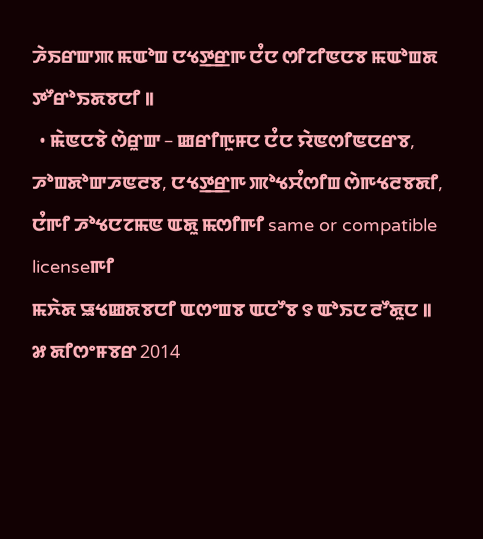ꯍꯥꯏꯔꯛꯄ ꯃꯑꯣꯡ ꯅꯠꯇ꯭ꯔꯒ ꯅꯪꯅ ꯁꯤꯖꯤꯟꯅꯕ ꯃꯑꯣꯡꯗ ꯇꯧꯔꯣꯏꯗꯕꯅꯤ ꯫
  • ꯃꯥꯟꯅꯕꯥ ꯁꯥꯔꯨꯛ – ꯀꯔꯤꯒꯨꯝꯅ ꯅꯪꯅ ꯌꯥꯟꯁꯤꯟꯅꯔꯕ, ꯍꯣꯡꯗꯣꯛꯍꯟꯂꯕ, ꯅꯠꯇ꯭ꯔꯒ ꯄꯣꯠꯆꯪꯁꯤꯡ ꯁꯥꯒꯠꯂꯕꯗꯤ, ꯅꯪꯒꯤ ꯍꯣꯠꯅꯖꯃꯟ ꯑꯗꯨ ꯃꯁꯤꯒꯤ same or compatible licenseꯒꯤ
ꯃꯈꯥꯗ ꯎꯠꯀꯗꯕꯅꯤ ꯑꯁꯦꯡꯕ ꯑꯅꯧꯕ ꯱ ꯑꯣꯏꯅ ꯂꯧꯗꯨꯅ ꯫
꯷ ꯗꯤꯁꯦꯝꯕꯔ 2014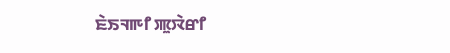ꯐꯥꯏꯜꯒꯤ ꯄꯨꯋꯥꯔꯤ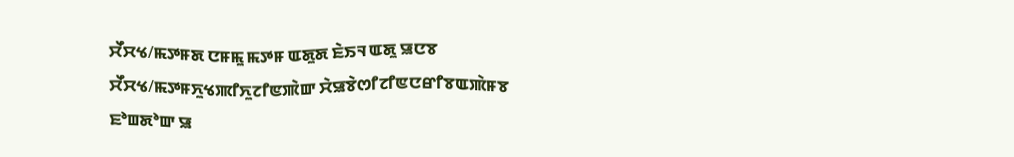ꯆꯩꯆꯠ/ꯃꯇꯝꯗ ꯅꯝꯃꯨ ꯃꯇꯝ ꯑꯗꯨꯗ ꯐꯥꯏꯜ ꯑꯗꯨ ꯎꯅꯕ
ꯆꯩꯆꯠ/ꯃꯇꯝꯈꯨꯠꯄꯤꯈꯨꯖꯤꯟꯄꯥꯛ ꯆꯥꯎꯕꯥꯁꯤꯖꯤꯟꯅꯔꯤꯕꯑꯄꯥꯝꯕ ꯐꯣꯡꯗꯣꯛ ꯎ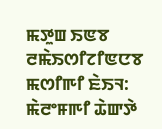ꯃꯇꯨꯡ ꯏꯟꯕ ꯂꯃꯥꯏꯁꯤꯖꯤꯟꯅꯕ ꯃꯁꯤꯒꯤ ꯐꯥꯏꯜ:
ꯃꯥꯂꯦꯝꯒꯤ ꯊꯥꯛꯇꯥ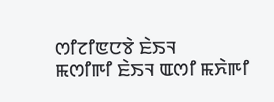ꯁꯤꯖꯤꯟꯅꯕꯥ ꯐꯥꯏꯜ
ꯃꯁꯤꯒꯤ ꯐꯥꯏꯜ ꯑꯁꯤ ꯃꯈꯥꯒꯤ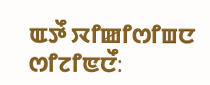ꯑꯇꯩ ꯋꯤꯀꯤꯁꯤꯡꯅ ꯁꯤꯖꯤꯟꯅꯩ: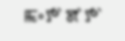ꯃꯦꯇꯥꯗꯥꯇꯥ